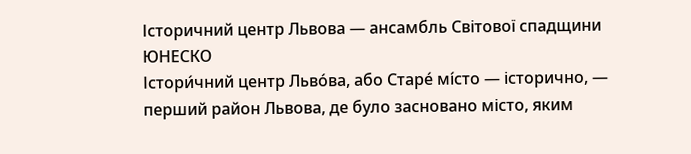Історичний центр Львова — ансамбль Світової спадщини ЮНЕСКО
Істори́чний центр Льво́ва, або Старе́ мі́сто — історично, — перший район Львова, де було засновано місто, яким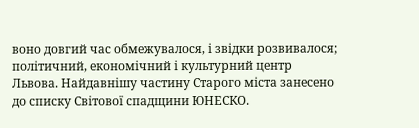воно довгий час обмежувалося, і звідки розвивалося; політичний, економічний і культурний центр Львова. Найдавнішу частину Старого міста занесено до списку Світової спадщини ЮНЕСКО.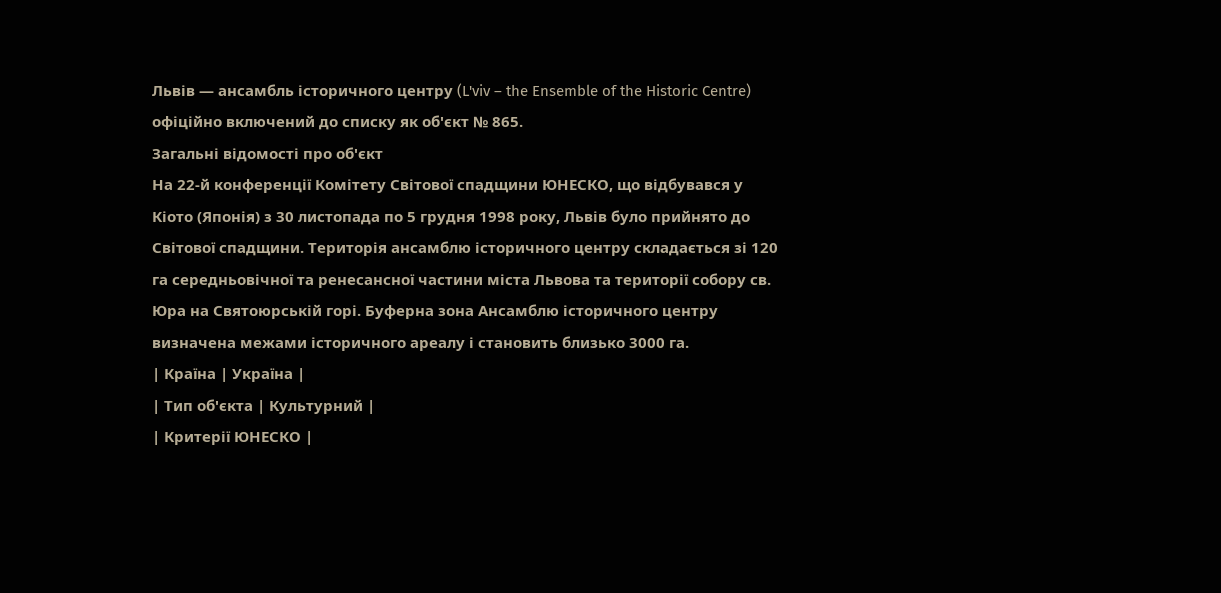Львів — ансамбль історичного центру (L'viv – the Ensemble of the Historic Centre) офіційно включений до списку як об'єкт № 865.
Загальні відомості про об'єкт
На 22-й конференції Комітету Світової спадщини ЮНЕСКО, що відбувався у Кіото (Японія) з 30 листопада по 5 грудня 1998 року, Львів було прийнято до Світової спадщини. Територія ансамблю історичного центру складається зі 120 га середньовічної та ренесансної частини міста Львова та території собору св. Юра на Святоюрській горі. Буферна зона Ансамблю історичного центру визначена межами історичного ареалу і становить близько 3000 га.
| Країна | Україна |
| Тип об'єкта | Культурний |
| Критерії ЮНЕСКО |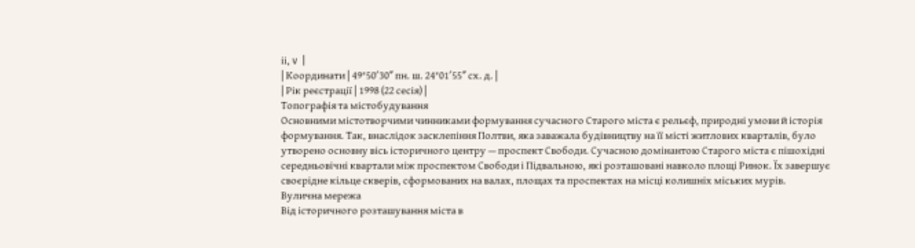іі, v |
| Координати | 49°50′30″ пн. ш. 24°01′55″ сх. д. |
| Рік реєстрації | 1998 (22 сесія) |
Топографія та містобудування
Основними містотворчими чинниками формування сучасного Старого міста є рельєф, природні умови й історія формування. Так, внаслідок засклепіння Полтви, яка заважала будівництву на її місті житлових кварталів, було утворено основну вісь історичного центру — проспект Свободи. Сучасною домінантою Старого міста є пішохідні середньовічні квартали між проспектом Свободи і Підвальною, які розташовані навколо площі Ринок. Їх завершує своєрідне кільце скверів, сформованих на валах, площах та проспектах на місці колишніх міських мурів.
Вулична мережа
Від історичного розташування міста в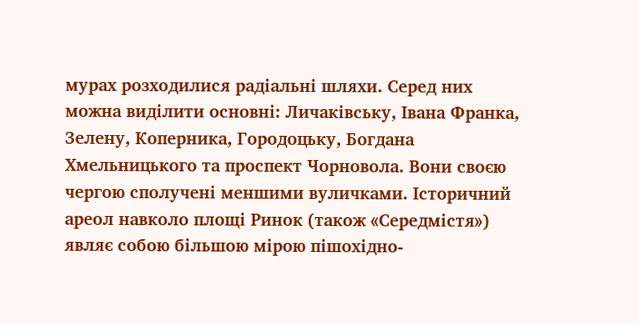мурах розходилися радіальні шляхи. Серед них можна виділити основні: Личаківську, Івана Франка, Зелену, Коперника, Городоцьку, Богдана Хмельницького та проспект Чорновола. Вони своєю чергою сполучені меншими вуличками. Історичний ареол навколо площі Ринок (також «Середмістя») являє собою більшою мірою пішохідно-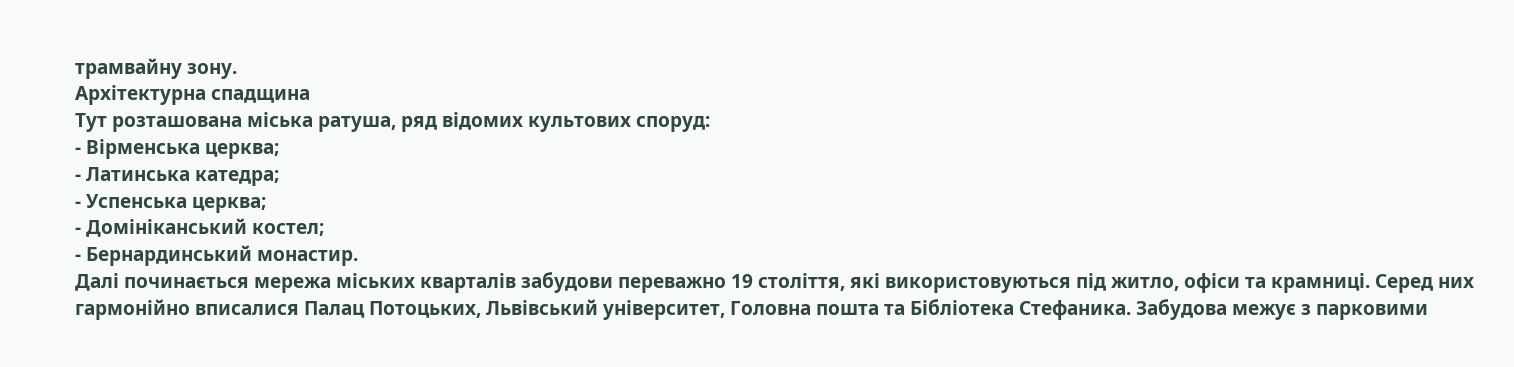трамвайну зону.
Архітектурна спадщина
Тут розташована міська ратуша, ряд відомих культових споруд:
- Вірменська церква;
- Латинська катедра;
- Успенська церква;
- Домініканський костел;
- Бернардинський монастир.
Далі починається мережа міських кварталів забудови переважно 19 століття, які використовуються під житло, офіси та крамниці. Серед них гармонійно вписалися Палац Потоцьких, Львівський університет, Головна пошта та Бібліотека Стефаника. Забудова межує з парковими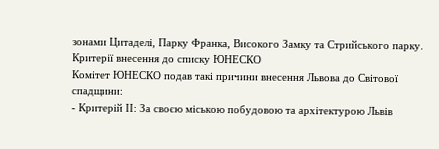зонами Цитаделі, Парку Франка, Високого Замку та Стрийського парку.
Критерії внесення до списку ЮНЕСКО
Комітет ЮНЕСКО подав такі причини внесення Львова до Світової спадщини:
- Критерій ІІ: За своєю міською побудовою та архітектурою Львів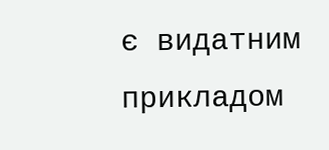є видатним прикладом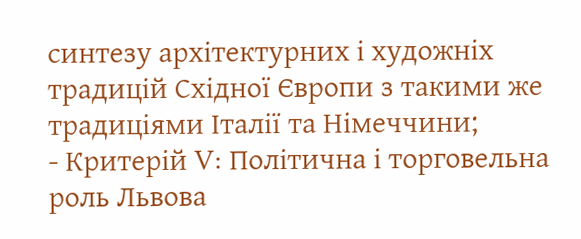синтезу архітектурних і художніх традицій Східної Європи з такими же традиціями Італії та Німеччини;
- Критерій V: Політична і торговельна роль Львова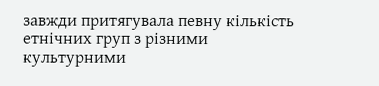завжди притягувала певну кількість етнічних груп з різними культурними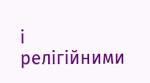і релігійними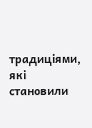традиціями, які становили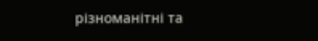різноманітні та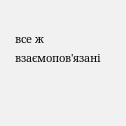все ж взаємопов'язані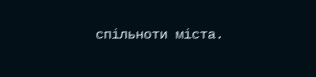спільноти міста.